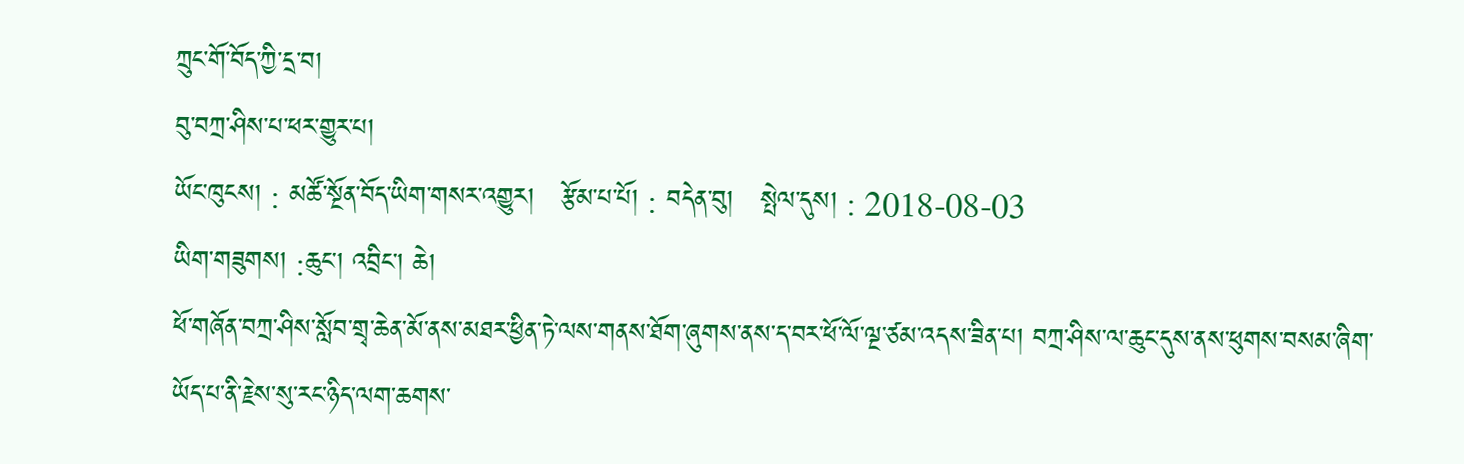ཀྲུང་གོ་བོད་ཀྱི་དྲ་བ།
བུ་བཀྲ་ཤིས་པ་ཕར་གྱུར་པ།
ཡོང་ཁུངས། : མཚོ་སྔོན་བོད་ཡིག་གསར་འགྱུར།   རྩོམ་པ་པོ། : བདེན་བུ།   སྤེལ་དུས། : 2018-08-03
ཡིག་གཟུགས། :ཆུང་། འབྲིང་། ཆེ།
ཕོ་གཞོན་བཀྲ་ཤིས་སློབ་གྲྭ་ཆེན་མོ་ནས་མཐར་ཕྱིན་ཏེ་ལས་གནས་ཐོག་ཞུགས་ནས་ད་བར་ཕོ་ལོ་ལྔ་ཙམ་འདས་ཟིན་པ། བཀྲ་ཤིས་ལ་ཆུང་དུས་ནས་ཕུགས་བསམ་ཞིག་ཡོད་པ་ནི་རྗེས་སུ་རང་ཉིད་ལག་ཆགས་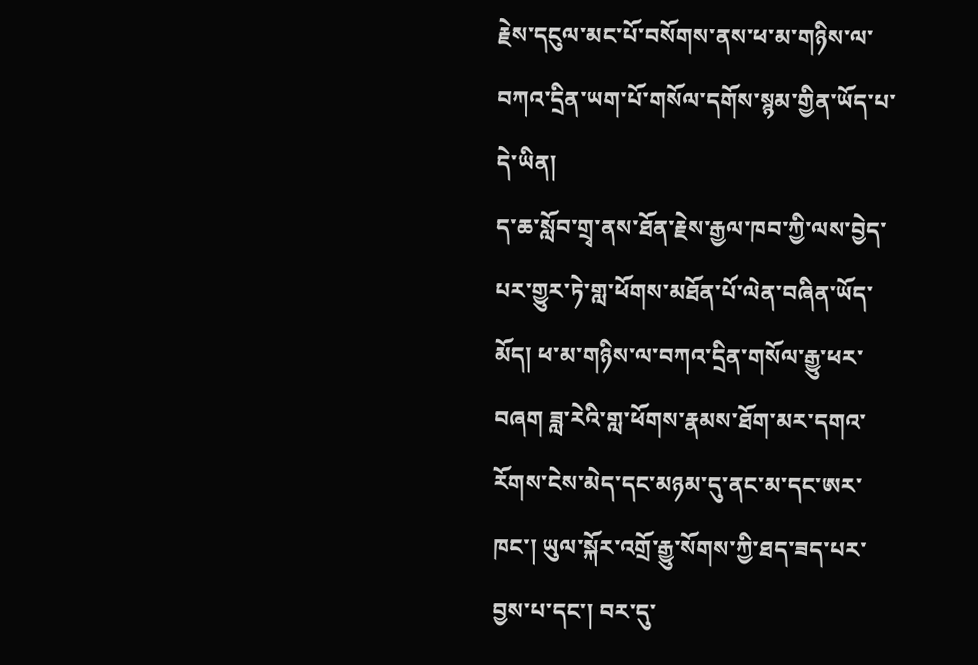རྗེས་དངུལ་མང་པོ་བསོགས་ནས་ཕ་མ་གཉིས་ལ་བཀའ་དྲིན་ཡག་པོ་གསོལ་དགོས་སྙམ་གྱིན་ཡོད་པ་དེ་ཡིན།
ད་ཆ་སློབ་གྲྭ་ནས་ཐོན་རྗེས་རྒྱལ་ཁབ་ཀྱི་ལས་བྱེད་པར་གྱུར་ཏེ་གླ་ཕོགས་མཐོན་པོ་ལེན་བཞིན་ཡོད་མོད། ཕ་མ་གཉིས་ལ་བཀའ་དྲིན་གསོལ་རྒྱུ་ཕར་བཞག ཟླ་རེའི་གླ་ཕོགས་རྣམས་ཐོག་མར་དགའ་རོགས་ངེས་མེད་དང་མཉམ་དུ་ནང་མ་དང་ཨར་ཁང་། ཡུལ་སྐོར་འགྲོ་རྒྱུ་སོགས་ཀྱི་ཐད་ཟད་པར་བྱས་པ་དང་། བར་དུ་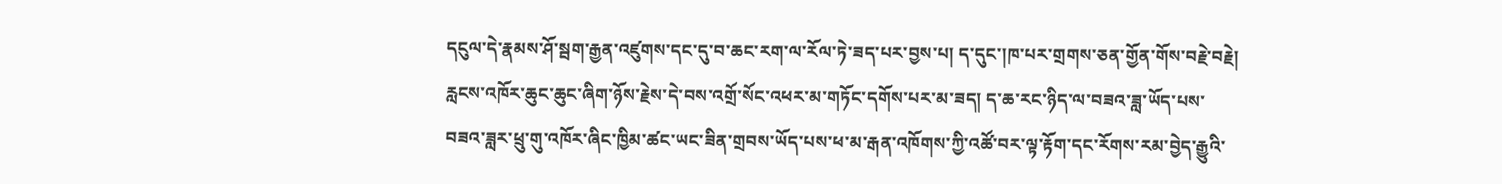དངུལ་དེ་རྣམས་ཤོ་སྦག་རྒྱན་འཛུགས་དང་དུ་བ་ཆང་རག་ལ་རོལ་ཏེ་ཟད་པར་བྱས་པ། ད་དུང་།ཁ་པར་གྲགས་ཅན་གྱོན་གོས་བརྗེ་བརྗེ། རླངས་འཁོར་ཆུང་ཆུང་ཞིག་ཉོས་རྗེས་དེ་བས་འགྲོ་སོང་འཕར་མ་གཏོང་དགོས་པར་མ་ཟད། ད་ཆ་རང་ཉིད་ལ་བཟའ་ཟླ་ཡོད་པས་བཟའ་ཟླར་ཕྲུ་གུ་འཁོར་ཞིང་ཁྱིམ་ཚང་ཡང་ཟིན་གྲབས་ཡོད་པས་ཕ་མ་རྒན་འཁོགས་ཀྱི་འཚོ་བར་ལྟ་རྟོག་དང་རོགས་རམ་བྱེད་རྒྱུའི་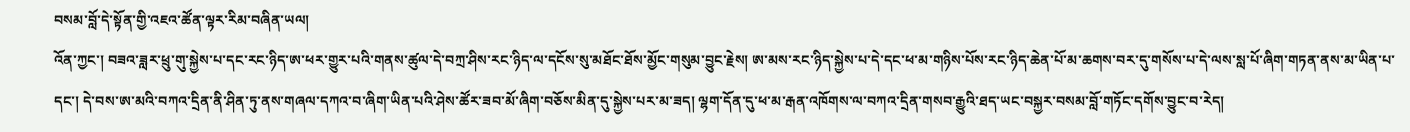བསམ་བློ་དེ་སྟོན་གྱི་འཇའ་ཚོན་ལྟར་རིམ་བཞིན་ཡལ།
འོན་ཀྱང་། བཟའ་ཟླར་ཕྲུ་གུ་སྐྱེས་པ་དང་རང་ཉིད་ཨ་ཕར་གྱུར་པའི་གནས་ཚུལ་དེ་བཀྲ་ཤིས་རང་ཉིད་ལ་དངོས་སུ་མཐོང་ཐོས་མྱོང་གསུམ་བྱུང་རྗེས། ཨ་མས་རང་ཉིད་སྐྱེས་པ་དེ་དང་ཕ་མ་གཉིས་པོས་རང་ཉིད་ཆེན་པོ་མ་ཆགས་བར་དུ་གསོས་པ་དེ་ལས་སླ་པོ་ཞིག་གཏན་ནས་མ་ཡིན་པ་དང་། དེ་བས་ཨ་མའི་བཀའ་དྲིན་ནི་ཤིན་ཏུ་ནས་གཞལ་དཀའ་བ་ཞིག་ཡིན་པའི་ཤེས་ཚོར་ཟབ་མོ་ཞིག་བཅོས་མིན་དུ་སྐྱེས་པར་མ་ཟད། ལྷག་དོན་དུ་ཕ་མ་རྒན་འཁོགས་ལ་བཀའ་དྲིན་གསབ་རྒྱུའི་ཐད་ཡང་བསྐྱར་བསམ་བློ་གཏོང་དགོས་བྱུང་བ་རེད།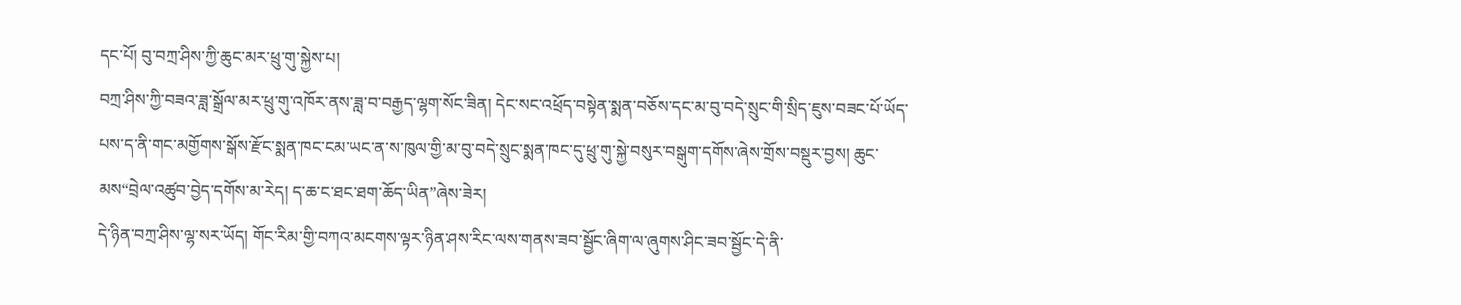དང་པོ། བུ་བཀྲ་ཤིས་ཀྱི་ཆུང་མར་ཕྲུ་གུ་སྐྱེས་པ།
བཀྲ་ཤིས་ཀྱི་བཟའ་ཟླ་སྒྲོལ་མར་ཕྲུ་གུ་འཁོར་ནས་ཟླ་བ་བརྒྱད་ལྷག་སོང་ཟིན། དེང་སང་འཕྲོད་བསྟེན་སྨན་བཅོས་དང་མ་བུ་བདེ་སྲུང་གི་སྲིད་ཇུས་བཟང་པོ་ཡོད་པས་ད་ནི་གང་མགྱོགས་སྒོས་རྫོང་སྨན་ཁང་ངམ་ཡང་ན་ས་ཁུལ་གྱི་མ་བུ་བདེ་སྲུང་སྨན་ཁང་དུ་ཕྲུ་གུ་སྐྱེ་བསུར་བསྒུག་དགོས་ཞེས་གྲོས་བསྡུར་བྱས། ཆུང་མས“བྲེལ་འཚུབ་བྱེད་དགོས་མ་རེད། ད་ཆ་ང་ཐང་ཐག་ཆོད་ཡིན”ཞེས་ཟེར།
དེ་ཉིན་བཀྲ་ཤིས་ལྷ་སར་ཡོད། གོང་རིམ་གྱི་བཀའ་མངགས་ལྟར་ཉིན་ཤས་རིང་ལས་གནས་ཟབ་སྦྱོང་ཞིག་ལ་ཞུགས་ཤིང་ཟབ་སྦྱོང་དེ་ནི་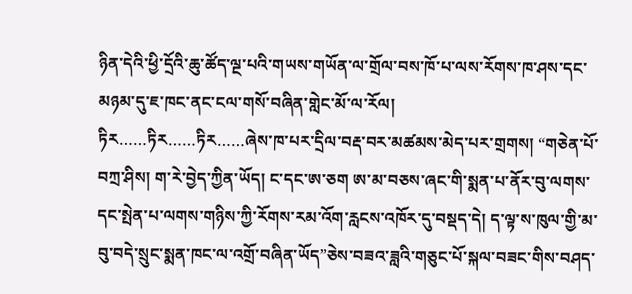ཉིན་དེའི་ཕྱི་དྲོའི་ཆུ་ཚོད་ལྔ་པའི་གཡས་གཡོན་ལ་གྲོལ་བས་ཁོ་པ་ལས་རོགས་ཁ་ཤས་དང་མཉམ་དུ་ཇ་ཁང་ནང་ངལ་གསོ་བཞིན་གླེང་མོ་ལ་རོལ།
ཏིར……ཏིར……ཏིར……ཞེས་ཁ་པར་དྲིལ་བརྡ་བར་མཚམས་མེད་པར་གྲགས། “གཅེན་པོ་བཀྲ་ཤིས། ག་རེ་བྱེད་ཀྱིན་ཡོད། ང་དང་ཨ་ཅག ཨ་མ་བཅས་ཞང་གི་སྨན་པ་ནོར་བུ་ལགས་དང་སྤེན་པ་ལགས་གཉིས་ཀྱི་རོགས་རམ་འོག་རླངས་འཁོར་དུ་བསྡད་དེ། ད་ལྟ་ས་ཁུལ་གྱི་མ་བུ་བདེ་སྲུང་སྨན་ཁང་ལ་འགྲོ་བཞིན་ཡོད”ཅེས་བཟའ་ཟླའི་གཅུང་པོ་སྐལ་བཟང་གིས་བཤད་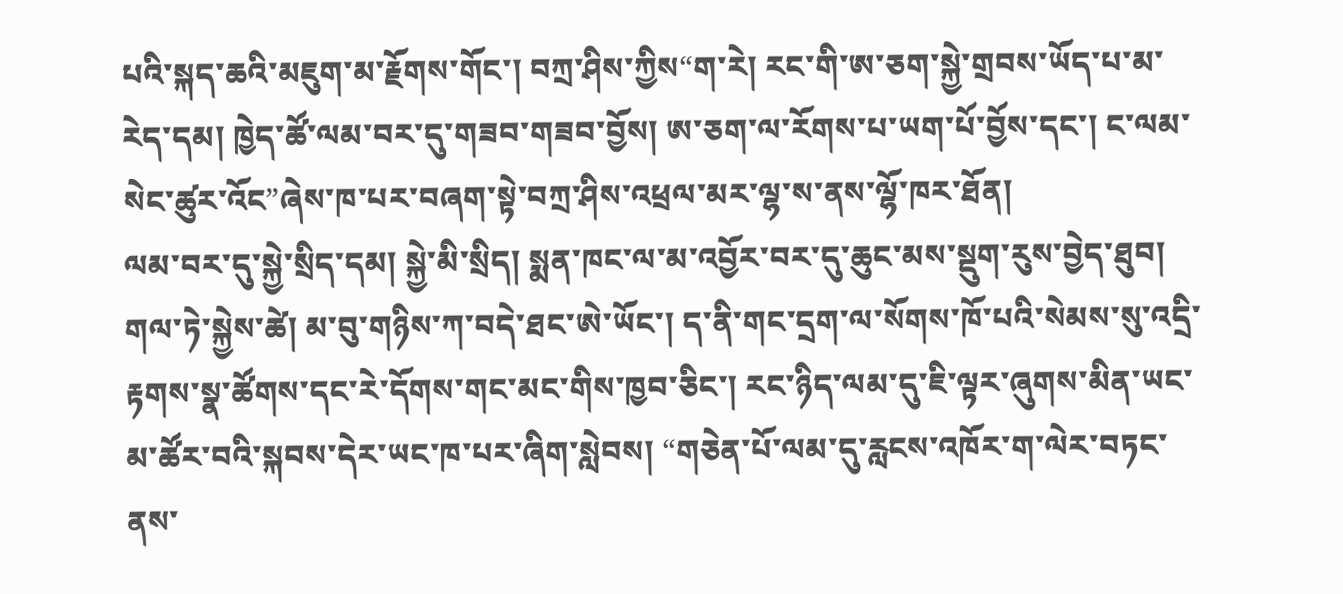པའི་སྐད་ཆའི་མཇུག་མ་རྗོགས་གོང་། བཀྲ་ཤིས་ཀྱིས“ག་རེ། རང་གི་ཨ་ཅག་སྐྱེ་གྲབས་ཡོད་པ་མ་རེད་དམ། ཁྱེད་ཚོ་ལམ་བར་དུ་གཟབ་གཟབ་བྱོས། ཨ་ཅག་ལ་རོགས་པ་ཡག་པོ་བྱོས་དང་། ང་ལམ་སེང་ཚུར་འོང”ཞེས་ཁ་པར་བཞག་སྟེ་བཀྲ་ཤིས་འཕྲལ་མར་ལྷ་ས་ནས་ལྷོ་ཁར་ཐོན།
ལམ་བར་དུ་སྐྱེ་སྲིད་དམ། སྐྱེ་མི་སྲིད། སྨན་ཁང་ལ་མ་འབྱོར་བར་དུ་ཆུང་མས་སྡུག་རུས་བྱེད་ཐུབ། གལ་ཏེ་སྐྱེས་ཚེ། མ་བུ་གཉིས་ཀ་བདེ་ཐང་ཨེ་ཡོང་། ད་ནི་གང་དྲག་ལ་སོགས་ཁོ་པའི་སེམས་སུ་འདྲི་རྟགས་སྣ་ཚོགས་དང་རེ་དོགས་གང་མང་གིས་ཁྱབ་ཅིང་། རང་ཉིད་ལམ་དུ་ཇི་ལྟར་ཞུགས་མིན་ཡང་མ་ཚོར་བའི་སྐབས་དེར་ཡང་ཁ་པར་ཞིག་སླེབས། “གཅེན་པོ་ལམ་དུ་རླངས་འཁོར་ག་ལེར་བཏང་ནས་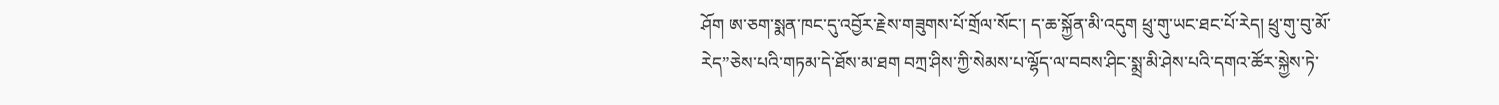ཤོག ཨ་ཅག་སྨན་ཁང་དུ་འབྱོར་རྗེས་གཟུགས་པོ་གྲོལ་སོང་། ད་ཆ་སྐྱོན་མི་འདུག ཕྲུ་གུ་ཡང་ཐང་པོ་རེད། ཕྲུ་གུ་བུ་མོ་རེད”ཅེས་པའི་གཏམ་དེ་ཐོས་མ་ཐག བཀྲ་ཤིས་ཀྱི་སེམས་པ་ལྷོད་ལ་བབས་ཤིང་སྨྲ་མི་ཤེས་པའི་དགའ་ཚོར་སྐྱེས་ཏེ་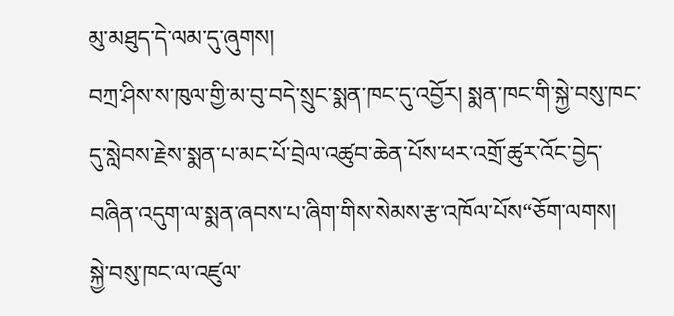མུ་མཐུད་དེ་ལམ་དུ་ཞུགས།
བཀྲ་ཤིས་ས་ཁུལ་གྱི་མ་བུ་བདེ་སྲུང་སྨན་ཁང་དུ་འབྱོར། སྨན་ཁང་གི་སྐྱེ་བསུ་ཁང་དུ་སླེབས་རྗེས་སྨན་པ་མང་པོ་བྲེལ་འཚུབ་ཆེན་པོས་ཕར་འགྲོ་ཚུར་འོང་བྱེད་བཞིན་འདུག་ལ་སྨན་ཞབས་པ་ཞིག་གིས་སེམས་རྩ་འཁོལ་པོས“ཅོག་ལགས། སྐྱེ་བསུ་ཁང་ལ་འཛུལ་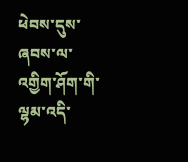ཕེབས་དུས་ཞབས་ལ་འགྱིག་ཤོག་གི་ལྷམ་འདི་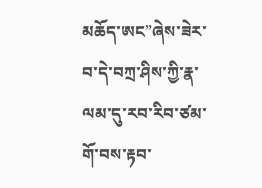མཆོད་ཨང”ཞེས་ཟེར་བ་དེ་བཀྲ་ཤིས་ཀྱི་རྣ་ལམ་དུ་རབ་རིབ་ཙམ་གོ་བས་རྟབ་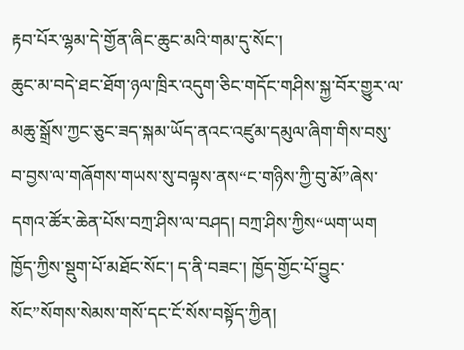རྟབ་པོར་ལྷམ་དེ་གྱོན་ཞིང་ཆུང་མའི་གམ་དུ་སོང་།
ཆུང་མ་བདེ་ཐང་ཐོག་ཉལ་ཁྲིར་འདུག་ཅིང་གདོང་གཤིས་སྐྱ་བོར་གྱུར་ལ་མཆུ་སྒྲོས་ཀྱང་ཅུང་ཟད་སྐམ་ཡོད་ནའང་འཛུམ་དམུལ་ཞིག་གིས་བསུ་བ་བྱས་ལ་གཞོགས་གཡས་སུ་བལྟས་ནས“ང་གཉིས་ཀྱི་བུ་མོ”ཞེས་དགའ་ཚོར་ཆེན་པོས་བཀྲ་ཤིས་ལ་བཤད། བཀྲ་ཤིས་ཀྱིས“ཡག་ཡག ཁྱོད་ཀྱིས་སྡུག་པོ་མཐོང་སོང་། ད་ནི་བཟང་། ཁྱོད་གྱོང་པོ་བྱུང་སོང”སོགས་སེམས་གསོ་དང་ངོ་སོས་བསྟོད་ཀྱིན།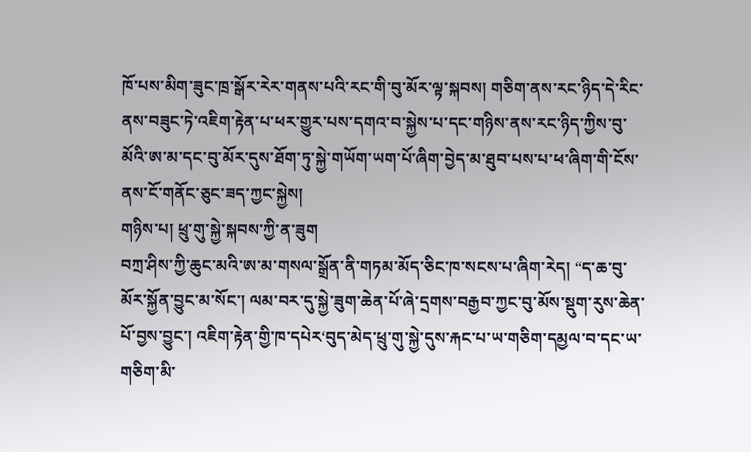ཁོ་པས་མིག་ཟུང་ཁྲ་སྒོར་རེར་གནས་པའི་རང་གི་བུ་མོར་ལྟ་སྐབས། གཅིག་ནས་རང་ཉིད་དེ་རིང་ནས་བཟུང་ཏེ་འཇིག་རྟེན་པ་ཕར་གྱུར་པས་དགའ་བ་སྐྱེས་པ་དང་གཉིས་ནས་རང་ཉིད་ཀྱིས་བུ་མོའི་ཨ་མ་དང་བུ་མོར་དུས་ཐོག་ཏུ་སྐྱེ་གཡོག་ཡག་པོ་ཞིག་བྱེད་མ་ཐུབ་པས་པ་ཕ་ཞིག་གི་ངོས་ནས་ངོ་གནོང་ཅུང་ཟད་ཀྱང་སྐྱེས།
གཉིས་པ། ཕྲུ་གུ་སྐྱེ་སྐབས་ཀྱི་ན་ཟུག
བཀྲ་ཤིས་ཀྱི་ཆུང་མའི་ཨ་མ་གསལ་སྒྲོན་ནི་གཏམ་མོད་ཅིང་ཁ་སངས་པ་ཞིག་རེད། “ད་ཆ་བུ་མོར་སྐྱོན་བྱུང་མ་སོང་། ལམ་བར་དུ་སྐྱེ་ཟུག་ཆེན་པོ་ཞེ་དྲགས་བརྒྱབ་ཀྱང་བུ་མོས་སྡུག་རུས་ཆེན་པོ་བྱས་བྱུང་། འཇིག་རྟེན་གྱི་ཁ་དཔེར‘བུད་མེད་ཕྲུ་གུ་སྐྱེ་དུས་རྐང་པ་ཡ་གཅིག་དམྱལ་བ་དང་ཡ་གཅིག་མི་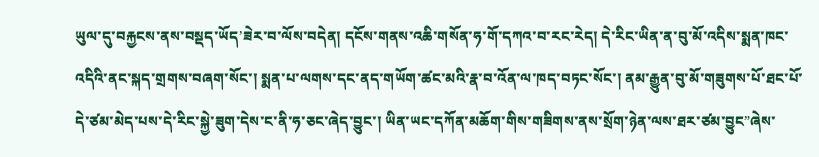ཡུལ་དུ་བརྐྱངས་ནས་བསྡད་ཡོད’ཟེར་བ་ལོས་བདེན། དངོས་གནས་འཆི་གསོན་ཧ་གོ་དཀའ་བ་རང་རེད། དེ་རིང་ཡིན་ན་བུ་མོ་འདིས་སྨན་ཁང་འདིའི་ནང་སྐད་གྲགས་བཞག་སོང་། སྨན་པ་ལགས་དང་ནད་གཡོག་ཚང་མའི་རྣ་བ་འོན་ལ་ཁད་བཏང་སོང་། ནམ་རྒྱུན་བུ་མོ་གཟུགས་པོ་ཐང་པོ་དེ་ཙམ་མེད་པས་དེ་རིང་སྐྱེ་ཟུག་དེས་ང་ནི་ཧ་ཅང་ཞེད་བྱུང་། ཡིན་ཡང་དཀོན་མཆོག་གིས་གཟིགས་ནས་སྲོག་ཉེན་ལས་ཐར་ཙམ་བྱུང”ཞེས་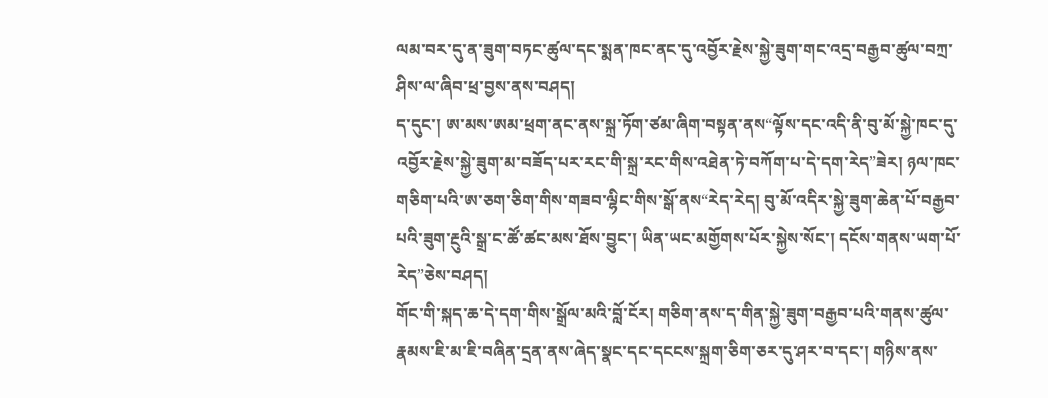ལམ་བར་དུ་ན་ཟུག་བཏང་ཚུལ་དང་སྨན་ཁང་ནང་དུ་འབྱོར་རྗེས་སྐྱེ་ཟུག་གང་འདྲ་བརྒྱབ་ཚུལ་བཀྲ་ཤིས་ལ་ཞིབ་ཕྲ་བྱས་ནས་བཤད།
ད་དུང་། ཨ་མས་ཨམ་ཕྲག་ནང་ནས་སྐྲ་ཏོག་ཙམ་ཞིག་བསྟན་ནས“ལྟོས་དང་འདི་ནི་བུ་མོ་སྐྱེ་ཁང་དུ་འབྱོར་རྗེས་སྐྱེ་ཟུག་མ་བཟོད་པར་རང་གི་སྐྲ་རང་གིས་འཐེན་ཏེ་བཀོག་པ་དེ་དག་རེད”ཟེར། ཉལ་ཁང་གཅིག་པའི་ཨ་ཅག་ཅིག་གིས་གཟབ་ལྷིང་གིས་སྒོ་ནས“རེད་རེད། བུ་མོ་འདིར་སྐྱེ་ཟུག་ཆེན་པོ་བརྒྱབ་པའི་ཟུག་རྔུའི་སྒྲ་ང་ཚོ་ཚང་མས་ཐོས་བྱུང་། ཡིན་ཡང་མགྱོགས་པོར་སྐྱེས་སོང་། དངོས་གནས་ཡག་པོ་རེད”ཅེས་བཤད།
གོང་གི་སྐད་ཆ་དེ་དག་གིས་སྒྲོལ་མའི་བློ་ངོར། གཅིག་ནས་ད་གིན་སྐྱེ་ཟུག་བརྒྱབ་པའི་གནས་ཚུལ་རྣམས་ཇི་མ་ཇི་བཞིན་དྲན་ནས་ཞེད་སྣང་དང་དངངས་སྐྲག་ཅིག་ཅར་དུ་ཤར་བ་དང་། གཉིས་ནས་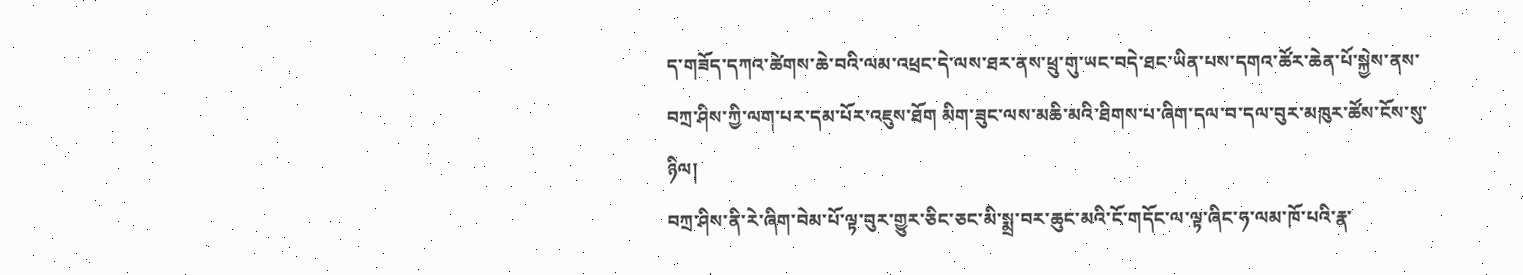ད་གཟོད་དཀའ་ཚེགས་ཆེ་བའི་ལམ་འཕྲང་དེ་ལས་ཐར་ནས་ཕྲུ་གུ་ཡང་བདེ་ཐང་ཡིན་པས་དགའ་ཚོར་ཆེན་པོ་སྐྱེས་ནས་བཀྲ་ཤིས་ཀྱི་ལག་པར་དམ་པོར་འཇུས་ཐོག མིག་ཟུང་ལས་མཆི་མའི་ཐིགས་པ་ཞིག་དལ་བ་དལ་བུར་མཁུར་ཚོས་ངོས་སུ་ཉིལ།
བཀྲ་ཤིས་ནི་རེ་ཞིག་བེམ་པོ་ལྟ་བུར་གྱུར་ཅིང་ཅང་མི་སྨྲ་བར་ཆུང་མའི་ངོ་གདོང་ལ་ལྟ་ཞིང་ཧ་ལམ་ཁོ་པའི་རྣ་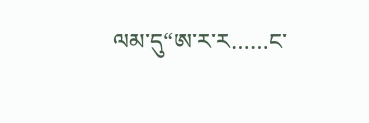ལམ་དུ“ཨ་ར་ར……ང་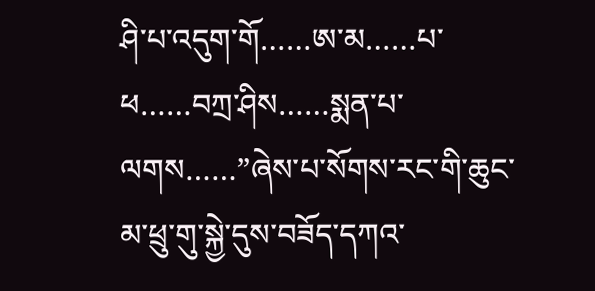ཤི་པ་འདུག་གོ……ཨ་མ……པ་ཕ……བཀྲ་ཤིས……སྨན་པ་ལགས……”ཞེས་པ་སོགས་རང་གི་ཆུང་མ་ཕྲུ་གུ་སྐྱེ་དུས་བཟོད་དཀའ་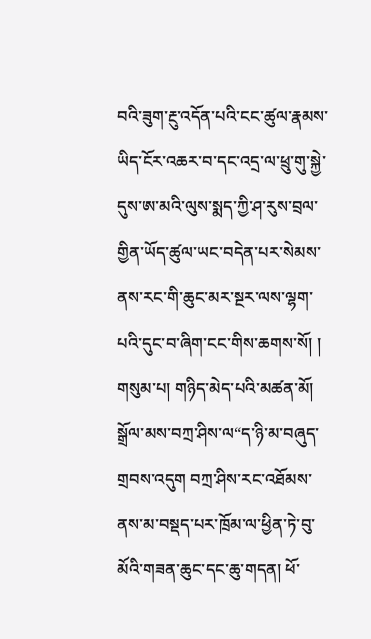བའི་ཟུག་རྔུ་འདོན་པའི་ངང་ཚུལ་རྣམས་ཡིད་ངོར་འཆར་བ་དང་འདྲ་ལ་ཕྲུ་གུ་སྐྱེ་དུས་ཨ་མའི་ལུས་སྨད་ཀྱི་ཤ་རུས་བྲལ་གྱིན་ཡོད་ཚུལ་ཡང་བདེན་པར་སེམས་ནས་རང་གི་ཆུང་མར་སྔར་ལས་ལྷག་པའི་དུང་བ་ཞིག་ངང་གིས་ཆགས་སོ། །
གསུམ་པ། གཉིད་མེད་པའི་མཚན་མོ།
སྒྲོལ་མས་བཀྲ་ཤིས་ལ“ད་ཉི་མ་བཞུད་གྲབས་འདུག བཀྲ་ཤིས་རང་འཐོམས་ནས་མ་བསྡད་པར་ཁྲོམ་ལ་ཕྱིན་ཏེ་བུ་མོའི་གཟན་ཆུང་དང་ཆུ་གདན། ཕོ་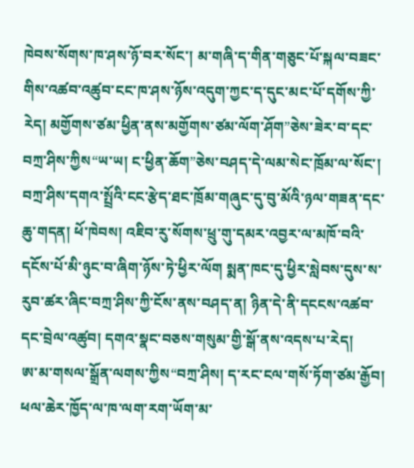ཁེབས་སོགས་ཁ་ཤས་ཉོ་བར་སོང་། མ་གཞི་ད་གིན་གཅུང་པོ་སྐལ་བཟང་གིས་འཚབ་འཚུབ་ངང་ཁ་ཤས་ཉོས་འདུག་ཀྱང་ད་དུང་མང་པོ་དགོས་ཀྱི་རེད། མགྱོགས་ཙམ་ཕྱིན་ནས་མགྱོགས་ཙམ་ལོག་ཤོག”ཅེས་ཟེར་བ་དང་བཀྲ་ཤིས་ཀྱིས“ཡ་ཡ། ང་ཕྱིན་ཆོག”ཅེས་བཤད་དེ་ལམ་སེང་ཁྲོམ་ལ་སོང་།
བཀྲ་ཤིས་དགའ་སྤྲོའི་ངང་རྩེད་ཐང་ཁྲོམ་གཞུང་དུ་བུ་མོའི་ཉལ་གཟན་དང་ཆུ་གདན། ཕོ་ཁེབས། འཇིབ་རུ་སོགས་ཕྲུ་གུ་དམར་འབྱར་ལ་མཁོ་བའི་དངོས་པོ་མི་ཉུང་བ་ཞིག་ཉོས་ཏེ་ཕྱིར་ལོག སྨན་ཁང་དུ་ཕྱིར་སླེབས་དུས་ས་རུབ་ཚར་ཞིང་བཀྲ་ཤིས་ཀྱི་ངོས་ནས་བཤད་ན། ཉིན་དེ་ནི་དངངས་འཚབ་དང་བྲེལ་འཚུབ། དགའ་སྣང་བཅས་གསུམ་གྱི་སྒོ་ནས་འདས་པ་རེད།
ཨ་མ་གསལ་སྒྲོན་ལགས་ཀྱིས“བཀྲ་ཤིས། ད་རང་ངལ་གསོ་ཏོག་ཙམ་རྒྱོབ། ཕལ་ཆེར་ཁྱོད་ལ་ཁ་ལག་རག་ཡོག་མ་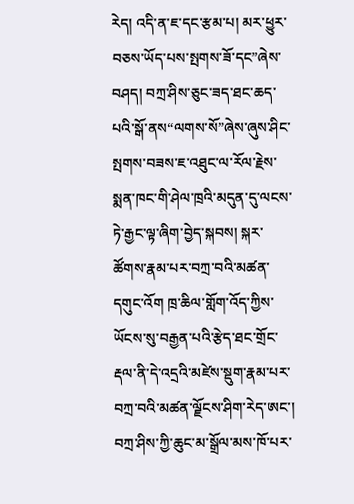རེད། འདི་ན་ཇ་དང་རྩམ་པ། མར་ཕྱུར་བཅས་ཡོད་པས་སྤགས་ཟོ་དང”ཞེས་བཤད། བཀྲ་ཤིས་ཅུང་ཟད་ཐང་ཆད་པའི་སྒོ་ནས“ལགས་སོ”ཞེས་ཞུས་ཤིང་སྤགས་བཟས་ཇ་འཐུང་ལ་རོལ་རྗེས་སྨན་ཁང་གི་ཤེལ་ཁྲའི་མདུན་དུ་ལངས་ཏེ་རྒྱང་ལྟ་ཞིག་བྱེད་སྐབས། སྐར་ཚོགས་རྣམ་པར་བཀྲ་བའི་མཚན་དགུང་འོག ཁྲ་ཆིལ་གློག་འོད་ཀྱིས་ཡོངས་སུ་བརྒྱན་པའི་རྩེད་ཐང་གྲོང་རྡལ་ནི་དེ་འདྲའི་མཛེས་སྡུག་རྣམ་པར་བཀྲ་བའི་མཚན་ལྗོངས་ཤིག་རེད་ཨང་།
བཀྲ་ཤིས་ཀྱི་ཆུང་མ་སྒྲོལ་མས་ཁོ་པར་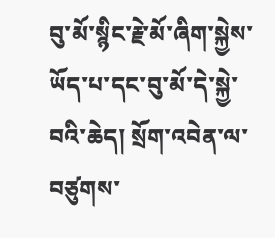བུ་མོ་སྙིང་རྗེ་མོ་ཞིག་སྐྱེས་ཡོད་པ་དང་བུ་མོ་དེ་སྐྱེ་བའི་ཆེད། སྲོག་འབེན་ལ་བཙུགས་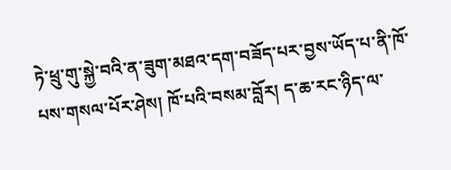ཏེ་ཕྲུ་གུ་སྐྱེ་བའི་ན་ཟུག་མཐའ་དག་བཟོད་པར་བྱས་ཡོད་པ་ནི་ཁོ་པས་གསལ་པོར་ཤེས། ཁོ་པའི་བསམ་བློར། ད་ཆ་རང་ཉིད་ལ་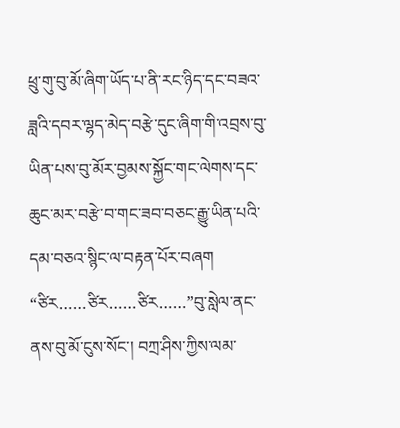ཕྲུ་གུ་བུ་མོ་ཞིག་ཡོད་པ་ནི་རང་ཉིད་དང་བཟའ་ཟླའི་དབར་ལྷད་མེད་བརྩེ་དུང་ཞིག་གི་འབྲས་བུ་ཡིན་པས་བུ་མོར་བྱམས་སྐྱོང་གང་ལེགས་དང་ཆུང་མར་བརྩེ་བ་གང་ཟབ་བཅང་རྒྱུ་ཡིན་པའི་དམ་བཅའ་སྙིང་ལ་བརྟན་པོར་བཞག
“ཙིར……ཙིར……ཙིར……”བུ་སླེལ་ནང་ནས་བུ་མོ་ངུས་སོང་། བཀྲ་ཤིས་ཀྱིས་ལམ་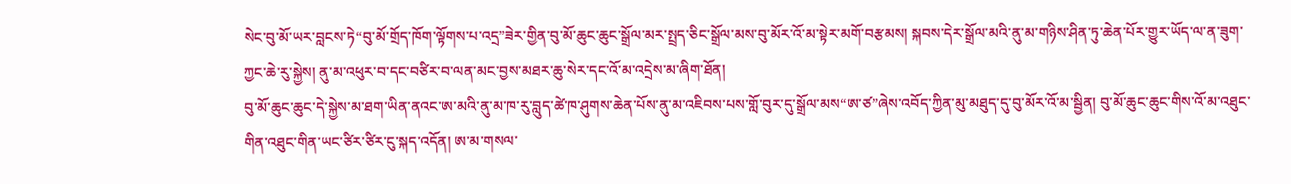སེང་བུ་མོ་ཡར་བླངས་ཏེ“བུ་མོ་གྲོད་ཁོག་ལྟོགས་པ་འདྲ”ཟེར་གྱིན་བུ་མོ་ཆུང་ཆུང་སྒྲོལ་མར་སྤྲད་ཅིང་སྒྲོལ་མས་བུ་མོར་འོ་མ་སྟེར་མགོ་བརྩམས། སྐབས་དེར་སྒྲོལ་མའི་ནུ་མ་གཉིས་ཤིན་ཏུ་ཆེན་པོར་གྱུར་ཡོད་ལ་ན་ཟུག་ཀྱང་ཆེ་རུ་སྐྱེས། ནུ་མ་འཕུར་བ་དང་བཙིར་བ་ལན་མང་བྱས་མཐར་ཆུ་སེར་དང་འོ་མ་འདྲེས་མ་ཞིག་ཐོན།
བུ་མོ་ཆུང་ཆུང་དེ་སྐྱེས་མ་ཐག་ཡིན་ནའང་ཨ་མའི་ནུ་མ་ཁ་རུ་བླུད་ཚེ་ཁ་ཤུགས་ཆེན་པོས་ནུ་མ་འཇིབས་པས་གློ་བུར་དུ་སྒྲོལ་མས“ཨ་ཙ”ཞེས་འབོད་ཀྱིན་མུ་མཐུད་དུ་བུ་མོར་འོ་མ་སྦྱིན། བུ་མོ་ཆུང་ཆུང་གིས་འོ་མ་འཐུང་གིན་འཐུང་གིན་ཡང་ཙིར་ཙིར་ངུ་སྐད་འདོན། ཨ་མ་གསལ་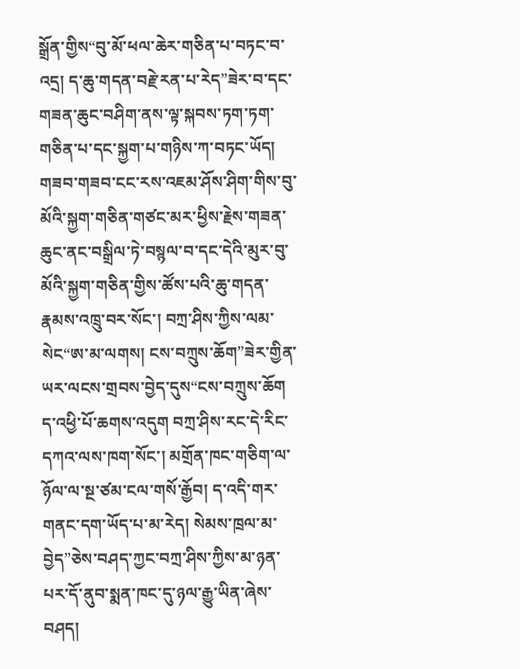སྒྲོན་གྱིས“བུ་མོ་ཕལ་ཆེར་གཅིན་པ་བཏང་བ་འདྲ། ད་ཆུ་གདན་བརྗེ་རན་པ་རེད”ཟེར་བ་དང་གཟན་ཆུང་བཤིག་ནས་ལྟ་སྐབས་ཏག་ཏག་གཅིན་པ་དང་སྐྱག་པ་གཉིས་ཀ་བཏང་ཡོད། གཟབ་གཟབ་ངང་རས་འཇམ་ཤོས་ཤིག་གིས་བུ་མོའི་སྐྱག་གཅིན་གཙང་མར་ཕྱིས་རྗེས་གཟན་ཆུང་ནང་བསྒྲིལ་ཏེ་བསྙལ་བ་དང་དེའི་མུར་བུ་མོའི་སྐྱག་གཅིན་གྱིས་ཚོས་པའི་ཆུ་གདན་རྣམས་འཁྲུ་བར་སོང་། བཀྲ་ཤིས་ཀྱིས་ལམ་སེང“ཨ་མ་ལགས། ངས་བཀྲུས་ཆོག”ཟེར་གྱིན་ཡར་ལངས་གྲབས་བྱེད་དུས“ངས་བཀྲུས་ཆོག ད་འཕྱི་པོ་ཆགས་འདུག བཀྲ་ཤིས་རང་དེ་རིང་དཀའ་ལས་ཁག་སོང་། མགྲོན་ཁང་གཅིག་ལ་ཉོལ་ལ་སྔ་ཙམ་ངལ་གསོ་རྒྱོབ། ད་འདི་གར་གནང་དག་ཡོད་པ་མ་རེད། སེམས་ཁྲལ་མ་བྱེད”ཅེས་བཤད་ཀྱང་བཀྲ་ཤིས་ཀྱིས་མ་ཉན་པར་དོ་ནུབ་སྨན་ཁང་དུ་ཉལ་རྒྱུ་ཡིན་ཞེས་བཤད།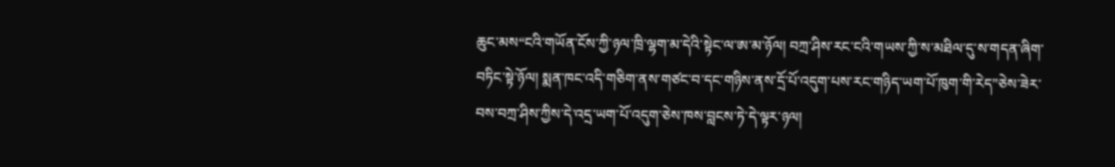ཆུང་མས“ངའི་གཡོན་ངོས་ཀྱི་ཉལ་ཁྲི་ལྷག་མ་དེའི་སྟེང་ལ་ཨ་མ་ཉོལ། བཀྲ་ཤིས་རང་ངའི་གཡས་ཀྱི་ས་མཐིལ་དུ་ས་གདན་ཞིག་བཏིང་སྟེ་ཉོལ། སྨན་ཁང་འདི་གཅིག་ནས་གཙང་བ་དང་གཉིས་ནས་དྲོ་པོ་འདུག་པས་རང་གཉིད་ཡག་པོ་ཁུག་གི་རེད”ཅེས་ཟེར་བས་བཀྲ་ཤིས་ཀྱིས་དེ་འདྲ་ཡག་པོ་འདུག་ཅེས་ཁས་བླངས་ཏེ་དེ་ལྟར་ཉལ།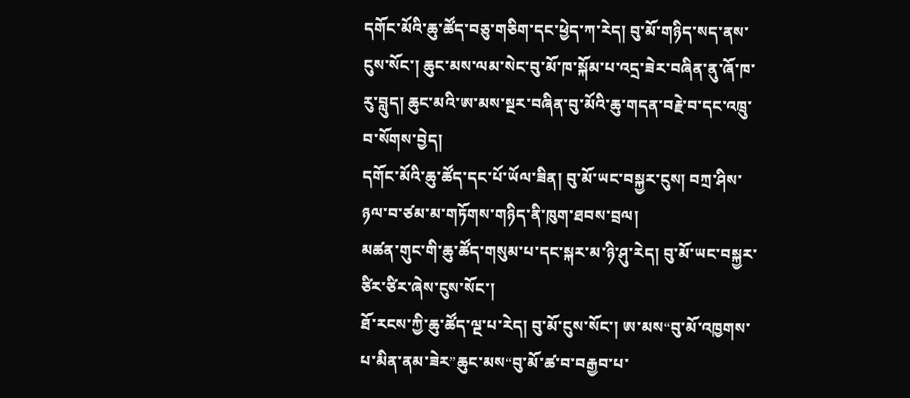དགོང་མོའི་ཆུ་ཚོད་བཅུ་གཅིག་དང་ཕྱེད་ཀ་རེད། བུ་མོ་གཉིད་སད་ནས་ངུས་སོང་། ཆུང་མས་ལམ་སེང་བུ་མོ་ཁ་སྐོམ་པ་འདྲ་ཟེར་བཞིན་ནུ་ཞོ་ཁ་རུ་བླུད། ཆུང་མའི་ཨ་མས་སྔར་བཞིན་བུ་མོའི་ཆུ་གདན་བརྗེ་བ་དང་འཁྲུ་བ་སོགས་བྱེད།
དགོང་མོའི་ཆུ་ཚོད་དང་པོ་ཡོལ་ཟིན། བུ་མོ་ཡང་བསྐྱར་ངུས། བཀྲ་ཤིས་ཉལ་བ་ཙམ་མ་གཏོགས་གཉིད་ནི་ཁུག་ཐབས་བྲལ།
མཚན་གུང་གི་ཆུ་ཚོད་གསུམ་པ་དང་སྐར་མ་ཉི་ཤུ་རེད། བུ་མོ་ཡང་བསྐྱར་ཙིར་ཙིར་ཞེས་ངུས་སོང་།
ཐོ་རངས་ཀྱི་ཆུ་ཚོད་ལྔ་པ་རེད། བུ་མོ་ངུས་སོང་། ཨ་མས“བུ་མོ་འཁྱགས་པ་མིན་ནམ་ཟེར”ཆུང་མས“བུ་མོ་ཚ་བ་བརྒྱབ་པ་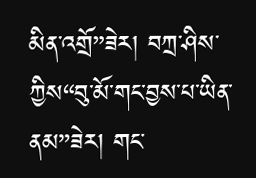མིན་འགྲོ”ཟེར། བཀྲ་ཤིས་ཀྱིས“བུ་མོ་གང་བྱས་པ་ཡིན་ནམ”ཟེར། གང་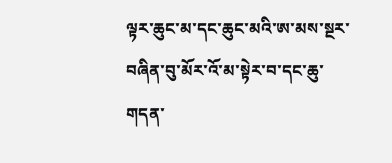ལྟར་ཆུང་མ་དང་ཆུང་མའི་ཨ་མས་སྔར་བཞིན་བུ་མོར་འོ་མ་སྟེར་བ་དང་ཆུ་གདན་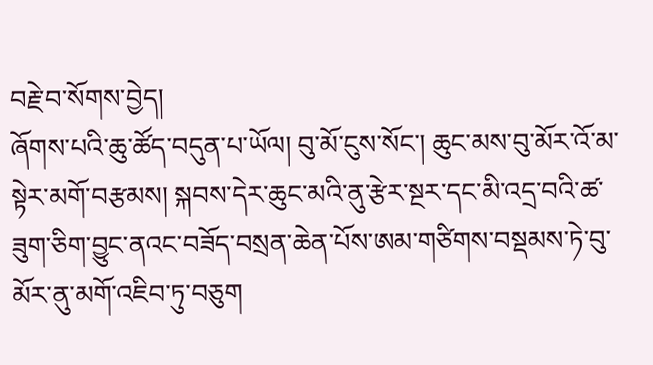བརྗེ་བ་སོགས་བྱེད།
ཞོགས་པའི་ཆུ་ཚོད་བདུན་པ་ཡོལ། བུ་མོ་ངུས་སོང་། ཆུང་མས་བུ་མོར་འོ་མ་སྟེར་མགོ་བརྩམས། སྐབས་དེར་ཆུང་མའི་ནུ་རྩེར་སྔར་དང་མི་འདྲ་བའི་ཚ་ཟུག་ཅིག་བྱུང་ནའང་བཟོད་བསྲན་ཆེན་པོས་ཨམ་གཙིགས་བསྡམས་ཏེ་བུ་མོར་ནུ་མགོ་འཇིབ་ཏུ་བཅུག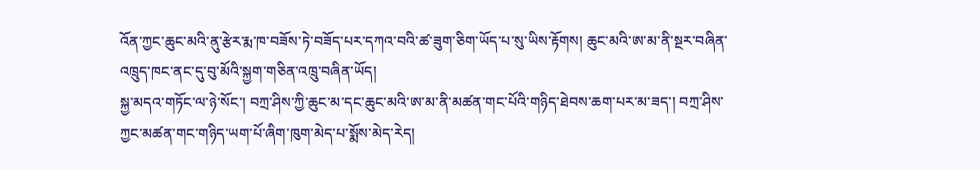འོན་ཀྱང་ཆུང་མའི་ནུ་རྩེར་རྨ་ཁ་བཟོས་ཏེ་བཟོད་པར་དཀའ་བའི་ཚ་ཟུག་ཅིག་ཡོད་པ་སུ་ཡིས་རྟོགས། ཆུང་མའི་ཨ་མ་ནི་སྔར་བཞིན་འཁྲུད་ཁང་ནང་དུ་བུ་མོའི་སྐྱག་གཅིན་འཁྲུ་བཞིན་ཡོད།
སྐྱ་མདའ་གཏོང་ལ་ཉེ་སོང་། བཀྲ་ཤིས་ཀྱི་ཆུང་མ་དང་ཆུང་མའི་ཨ་མ་ནི་མཚན་གང་པོའི་གཉིད་ཐེབས་ཆག་པར་མ་ཟད་། བཀྲ་ཤིས་ཀྱང་མཚན་གང་གཉིད་ཡག་པོ་ཞིག་ཁུག་མེད་པ་སྨོས་མེད་རེད།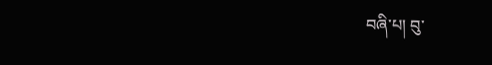བཞི་པ། བུ་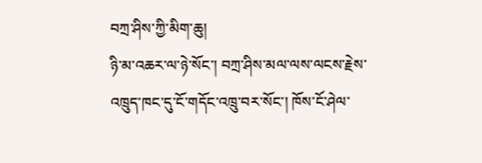བཀྲ་ཤིས་ཀྱི་མིག་ཆུ།
ཉི་མ་འཆར་ལ་ཉེ་སོང་། བཀྲ་ཤིས་མལ་ལས་ལངས་རྗེས་འཁྲུད་ཁང་དུ་ངོ་གདོང་འཁྲུ་བར་སོང་། ཁོས་ངོ་ཤེལ་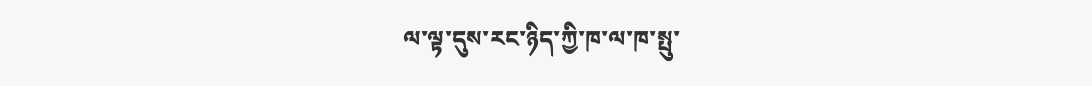ལ་ལྟ་དུས་རང་ཉིད་ཀྱི་ཁ་ལ་ཁ་སྤུ་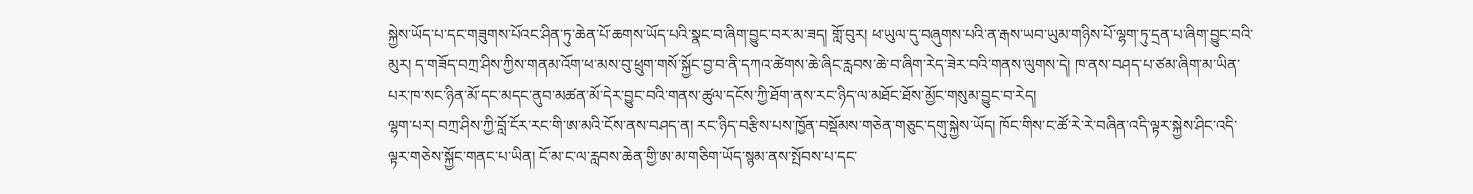སྐྱེས་ཡོད་པ་དང་གཟུགས་པོའང་ཤིན་ཏུ་ཆེན་པོ་ཆགས་ཡོད་པའི་སྣང་བ་ཞིག་བྱུང་བར་མ་ཟད། གློ་བུར། ཕ་ཡུལ་དུ་བཞུགས་པའི་ན་རྒས་ཡབ་ཡུམ་གཉིས་པོ་ལྷག་ཏུ་དྲན་པ་ཞིག་བྱུང་བའི་མུར། ད་གཟོད་བཀྲ་ཤིས་ཀྱིས་གནམ་འོག་ཕ་མས་བུ་ཕྲུག་གསོ་སྐྱོང་བྱ་བ་ནི་དཀའ་ཚེགས་ཆེ་ཞིང་རླབས་ཆེ་བ་ཞིག་རེད་ཟེར་བའི་གནས་ལུགས་དེ། ཁ་ནས་བཤད་པ་ཙམ་ཞིག་མ་ཡིན་པར་ཁ་སང་ཉིན་མོ་དང་མདང་ནུབ་མཚན་མོ་དེར་བྱུང་བའི་གནས་ཚུལ་དངོས་ཀྱི་ཐོག་ནས་རང་ཉིད་ལ་མཐོང་ཐོས་མྱོང་གསུམ་བྱུང་བ་རེད།
ལྷག་པར། བཀྲ་ཤིས་ཀྱི་བློ་ངོར་རང་གི་ཨ་མའི་ངོས་ནས་བཤད་ན། རང་ཉིད་བརྩིས་པས་ཁྱོན་བསྡོམས་གཅེན་གཅུང་དགུ་སྐྱེས་ཡོད། ཁོང་གིས་ང་ཚོ་རེ་རེ་བཞིན་འདི་ལྟར་སྐྱེས་ཤིང་འདི་ལྟར་གཅེས་སྐྱོང་གནང་པ་ཡིན། ངོ་མ་ང་ལ་རླབས་ཆེན་གྱི་ཨ་མ་གཅིག་ཡོད་སྙམ་ནས་སྤོབས་པ་དང་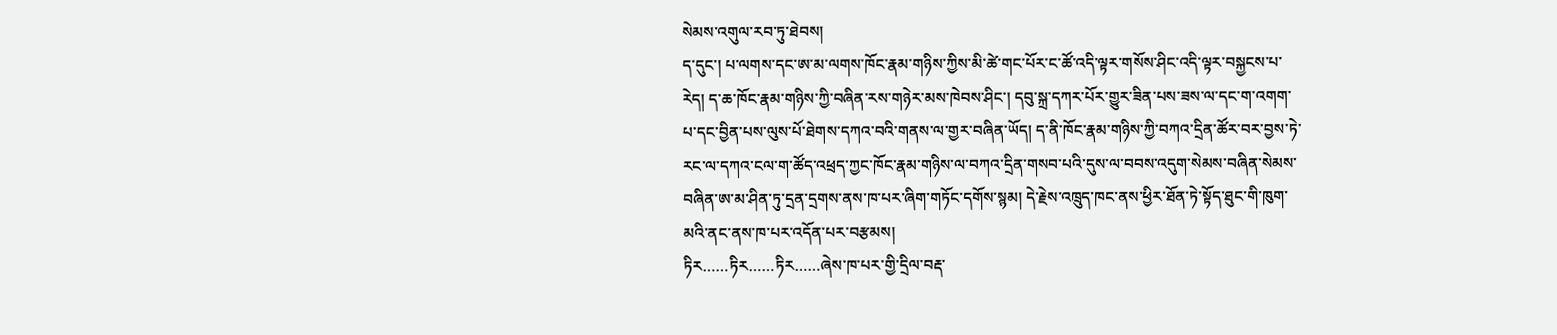སེམས་འགུལ་རབ་ཏུ་ཐེབས།
ད་དུང་། པ་ལགས་དང་ཨ་མ་ལགས་ཁོང་རྣམ་གཉིས་ཀྱིས་མི་ཚེ་གང་པོར་ང་ཚོ་འདི་ལྟར་གསོས་ཤིང་འདི་ལྟར་བསྐྱངས་པ་རེད། ད་ཆ་ཁོང་རྣམ་གཉིས་ཀྱི་བཞིན་རས་གཉེར་མས་ཁེབས་ཤིང་། དབུ་སྐྲ་དཀར་པོར་གྱུར་ཟིན་པས་ཟས་ལ་དང་ག་འགག་པ་དང་བྱིན་པས་ལུས་པོ་ཐེགས་དཀའ་བའི་གནས་ལ་གྱར་བཞིན་ཡོད། ད་ནི་ཁོང་རྣམ་གཉིས་ཀྱི་བཀའ་དྲིན་ཚོར་བར་བྱས་ཏེ་རང་ལ་དཀའ་ངལ་ག་ཚོད་འཕྲད་ཀྱང་ཁོང་རྣམ་གཉིས་ལ་བཀའ་དྲིན་གསབ་པའི་དུས་ལ་བབས་འདུག་སེམས་བཞིན་སེམས་བཞིན་ཨ་མ་ཤིན་ཏུ་དྲན་དྲགས་ནས་ཁ་པར་ཞིག་གཏོང་དགོས་སྙམ། དེ་རྗེས་འཁྲུད་ཁང་ནས་ཕྱིར་ཐོན་ཏེ་སྟོད་ཐུང་གི་ཁུག་མའི་ནང་ནས་ཁ་པར་འདོན་པར་བརྩམས།
ཏིར……ཏིར……ཏིར……ཞེས་ཁ་པར་གྱི་དྲིལ་བརྡ་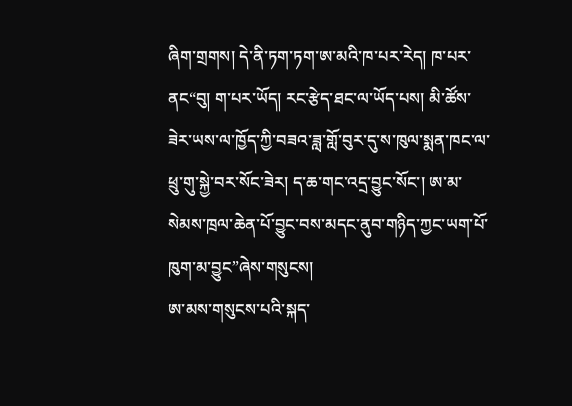ཞིག་གྲགས། དེ་ནི་ཏག་ཏག་ཨ་མའི་ཁ་པར་རེད། ཁ་པར་ནང“བུ། ག་པར་ཡོད། རང་རྩེད་ཐང་ལ་ཡོད་པས། མི་ཚོས་ཟེར་ཡས་ལ་ཁྱོད་ཀྱི་བཟའ་ཟླ་གློ་བུར་དུ་ས་ཁུལ་སྨན་ཁང་ལ་ཕྲུ་གུ་སྐྱེ་བར་སོང་ཟེར། ད་ཆ་གང་འདྲ་བྱུང་སོང་། ཨ་མ་སེམས་ཁྲལ་ཆེན་པོ་བྱུང་བས་མདང་ནུབ་གཉིད་ཀྱང་ཡག་པོ་ཁུག་མ་བྱུང”ཞེས་གསུངས།
ཨ་མས་གསུངས་པའི་སྐད་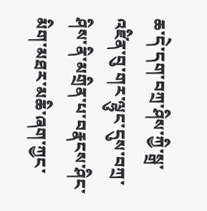ཆ་དེ་དག་བཀྲ་ཤིས་ཀྱི་སྒྲ་འཛིན་བུ་གར་ལྷུང་དུས་བཀྲ་ཤིས་ནི་མགྲིན་པ་བརྣངས་ཤིང་མིག་མཐར་མཆི་ཞག་ཀྱང་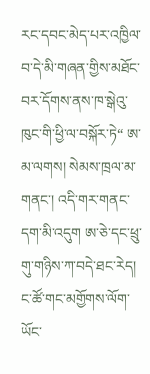རང་དབང་མེད་པར་འཁྱིལ་བ་དེ་མི་གཞན་གྱིས་མཐོང་བར་དོགས་ནས་ཁ་སྒེའུ་ཁུང་གི་ཕྱི་ལ་བསྐོར་ཏེ“ ཨ་མ་ལགས། སེམས་ཁྲལ་མ་གནང་། འདི་གར་གནང་དག་མི་འདུག ཨ་ཅེ་དང་ཕྲུ་གུ་གཉིས་ཀ་བདེ་ཐང་རེད། ང་ཚོ་གང་མགྱོགས་ལོག་ཡོང་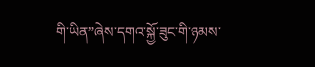གི་ཡིན”ཞེས་དགའ་སྐྱོ་ཟུང་གི་ཉམས་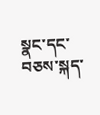སྣང་དང་བཅས་སྐད་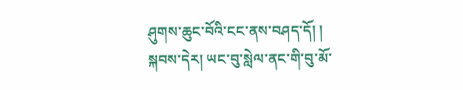ཤུགས་ཆུང་བོའི་ངང་ནས་བཤད་དོ། །
སྐབས་དེར། ཡང་བུ་སླེལ་ནང་གི་བུ་མོ་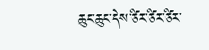ཆུང་ཆུང་དེས་ཙིར་ཙིར་ཙིར་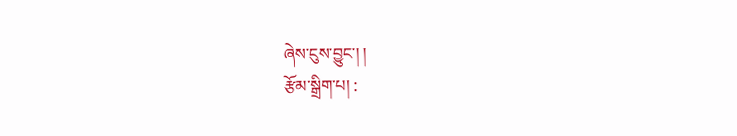ཞེས་ངུས་བྱུང་། །
རྩོམ་སྒྲིག་པ། :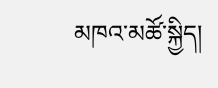མཁའ་མཚོ་སྐྱིད།